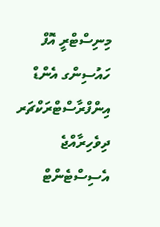މިނިސްޓްރީ އޮފް ހައުސިންގ އެންޑް އިންފްރާސްޓްރަކްޗަރ
ދިވެހިރާއްޖެ
އެސިސްޓެންޓް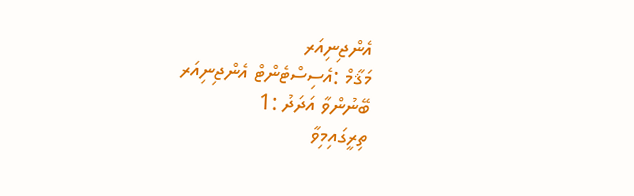އެންޖިނިއަރ
މަޤާމް :އެސިސްޓެންޓް އެންޖިނިއަރ
ބޭނުންވާ އަދަދު :1
ތިރީގައިމިވާ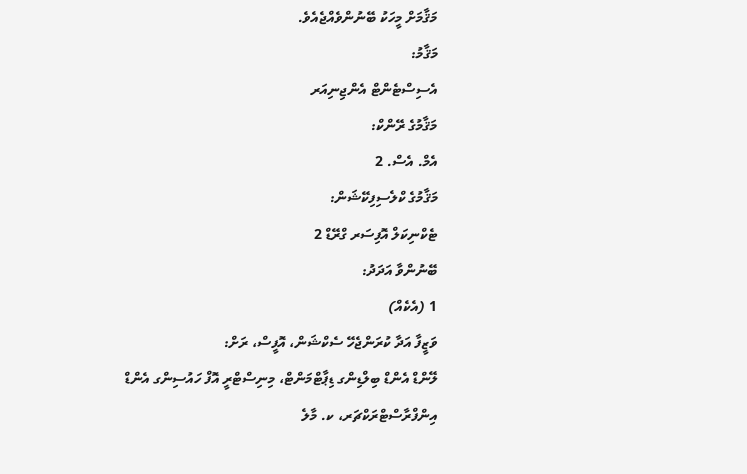މަޤާމަށް މީހަކު ބޭނުންވެއްޖެއެވެ.
މަޤާމު:
އެސިސްޓެންޓް އެންޖިނިއަރ
މަޤާމުގެ ރޭންކް:
އެމް. އެސް. 2
މަޤާމުގެ ކްލެސިފިކޭޝަން:
ޓެކްނިކަލް އޮފިސަރ ގްރޭޑް 2
ބޭނުންވާ އަދަދު:
1 (އެކެއް)
ވަޒީފާ އަދާ ކުރަންޖެހޭ ސެކްޝަން، އޮފީސް، ރަށް:
ލޭންޑް އެންޑް ބިލްޑިންގ ޑިޕާޓްމަންޓް، މިނިސްޓްރީ އޮފް ހައުސިންގ އެންޑް އިންފްރާސްޓްރަކްޗަރ، ކ. މާލެ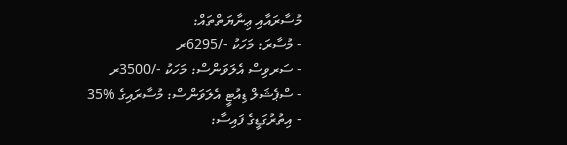މުސާރައާއި ޢިނާޔަތްތައް:
- މުސާރަ: މަހަކު -/6295ރ
- ސަރވިސް އެލަވަންސް: މަހަކު -/3500ރ
- ސްޕެޝަލް ޑިއުޓީ އެލަވަންސް: މުސާރައިގެ %35
- އިތުރުގަޑީގެ ފައިސާ: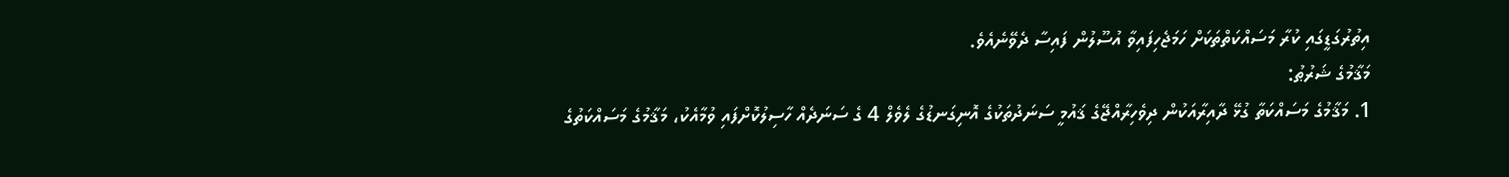އިތުރުގަޑީގައި ކުރާ މަސައްކަތްތަކަށް ހަމަޖެހިފައިވާ އުސޫލުން ފައިސާ ދެވޭނެއެވެ.
މަޤާމުގެ ޝަރުޠު:
1. މަޤާމުގެ މަސައްކަތާ ގުޅޭ ދާއިރާއަކުން ދިވެހިރާއްޖޭގެ ޤައުމީ ސަނަދުތަކުގެ އޮނިގަނޑުގެ ލެވެލް 4 ގެ ސަނަދެއް ހާސިލުކޮށްފައި ވުމާއެކު، މަޤާމުގެ މަސައްކަތުގެ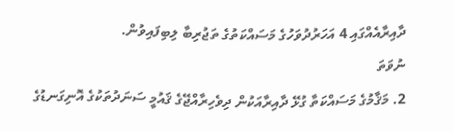ދާއިރާއެއްގައި 4 އަހަރުދުވަހުގެ މަސައްކަތުގެ ތަޖުރިބާ ލިބިފައިވުން.
ނުވަތަ
2. މަޤާމުގެ މަސައްކަތާ ގުޅޭ ދާއިރާއަކުން ދިވެހިރާއްޖޭގެ ޤައުމީ ސަނަދުތަކުގެ އޮނިގަނޑުގެ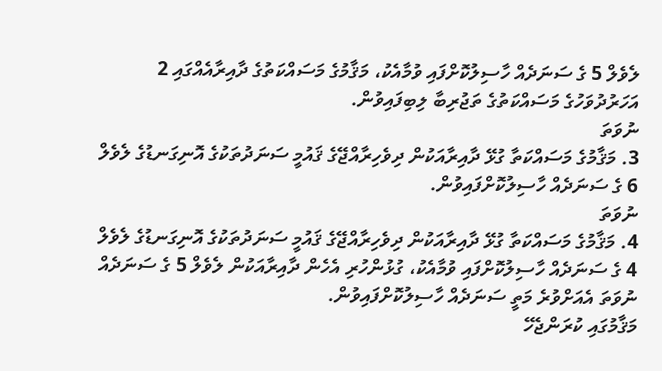ލެވެލް 5 ގެ ސަނަދެއް ހާސިލުކޮށްފައި ވުމާއެކު، މަޤާމުގެ މަސައްކަތުގެ ދާއިރާއެއްގައި 2 އަހަރުދުވަހުގެ މަސައްކަތުގެ ތަޖުރިބާ ލިބިފައިވުން.
ނުވަތަ
3. މަޤާމުގެ މަސައްކަތާ ގުޅޭ ދާއިރާއަކުން ދިވެހިރާއްޖޭގެ ޤައުމީ ސަނަދުތަކުގެ އޮނިގަނޑުގެ ލެވެލް 6 ގެ ސަނަދެއް ހާސިލުކޮށްފައިވުން.
ނުވަތަ
4. މަޤާމުގެ މަސައްކަތާ ގުޅޭ ދާއިރާއަކުން ދިވެހިރާއްޖޭގެ ޤައުމީ ސަނަދުތަކުގެ އޮނިގަނޑުގެ ލެވެލް 4 ގެ ސަނަދެއް ހާސިލުކޮށްފައި ވުމާއެކު، ގުޅުންހުރި އެހެން ދާއިރާއަކުން ލެވެލް 5 ގެ ސަނަދެއް ނުވަތަ އެއަށްވުރެ މަތީ ސަނަދެއް ހާސިލުކޮށްފައިވުން.
މަޤާމުގައި ކުރަންޖެހޭ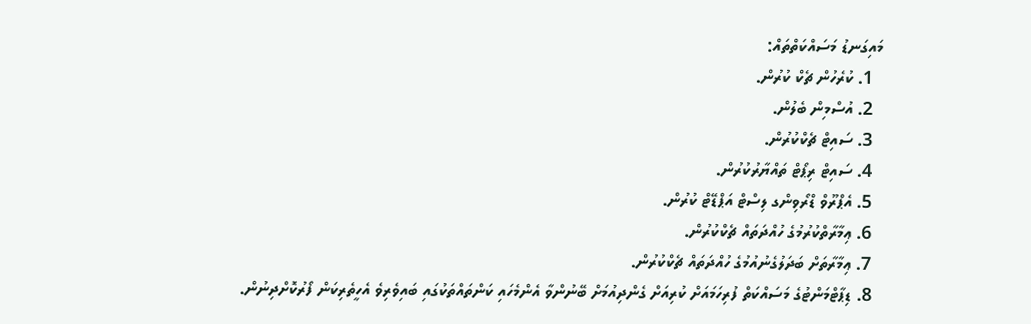މައިގަނޑު މަސައްކަތްތައް:
  1. ކުރެހުން ޗެކް ކުރުން.
  2. އުސްމިން ބެލުން.
  3. ސައިޓް ޗެކްކުރުން.
  4. ސައިޓް ރިޕޯޓް ތައްޔާރުކުރުން.
  5. އެޕްރޫވް ޑްރޯވިންގ ލިސްޓް އަޕްޑޭޓް ކުރުން.
  6. ޢިމާރާތްކުރުމުގެ ހުއްދަތައް ޗެކްކުރުން.
  7. ޢިމާރާތަށް ބަދަލުގެނުއުމުގެ ހުއްދަތައް ޗެކްކުރުން.
  8. ޑިޕާޓްމަންޓުގެ މަސައްކަތް ފުރިހަމައަށް ކުރިއަށް ގެންދިއުމަށް ބޭނުންވާ އެންމެހައި ކަންތައްތަކުގައި ބައިވެރިވެ އެހީތެރިކަން ފޯރުކޮށްދިނުން.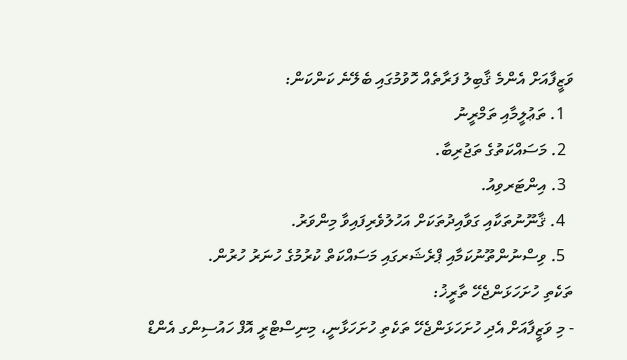ވަޒީފާއަށް އެންމެ ޤާބިލު ފަރާތެއް ހޮވުމުގައި ބެލޭނެ ކަންކަން:
  1. ތަޢުލީމާއި ތަމްރީނު
  2. މަސައްކަތުގެ ތަޖުރިބާ.
  3. އިންޓަރވިއު.
  4. ޤާނޫނުތަކާއި ގަވާއިދުތަކަށް އަހުލުވެރިފައިވާ މިންވަރު.
  5. ވިސްނުންތޫނުކަމާއި ޕްރެޝަރގައި މަސައްކަތް ކުރުމުގެ ހުނަރު ހުރުން.
ތަކެތި ހުށަހަޅަންޖެހޭ ތާރީޚު:
- މި ވަޒީފާއަށް އެދި ހުށަހަޅަންޖެހޭ ތަކެތި ހުށަހަޅާނީ، މިނިސްޓްރީ އޮފް ހައުސިންގ އެންޑް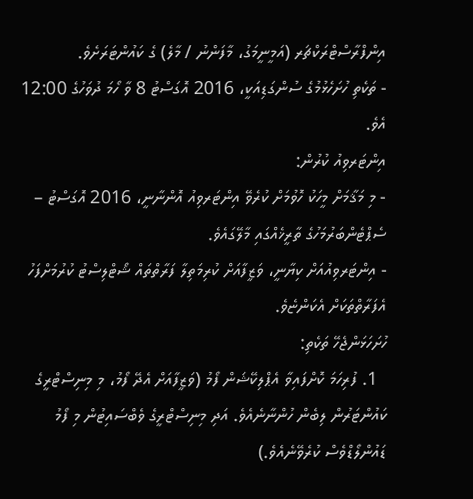އިންފްރާސްޓްރަކްޗަރ (އަމީނީމަގު، މާފަންނު / މާލެ) ގެ ކައުންޓަރަށެވެ.
- ތަކެތި ހުށަހެޅުމުގެ ސުންގަޑިއަކީ، 2016 އޮގަސްޓު 8 ވާ ހޯމަ ދުވަހުގެ 12:00 އެވެ.
އިންޓަރވިއު ކުރުން:
- މި މަޤާމަށް މީހަކު ހޮވުމަށް ކުރެވޭ އިންޓަރވިއު އޮންނާނީ، 2016 އޮގަސްޓު – ސެޕްޓެންބަރުމަހުގެ ތާރީޚެއްގައި މާލޭގައެވެ.
- އިންޓަރވިއުއަށް ކިޔާނީ، ވަޒީފާއަށް ކުރިމަތިލާ ފަރާތްތައް ޝޯޓްލިސްޓު ކުރުމަށްފަހު އެފަރާތްތަކަށް އެކަންޏެވެ.
ހުށަހަޅަންޖެހޭ ތަކެތި:
  1. ފުރިހަމަ ކޮށްފައިވާ އެޕްލިކޭޝަން ފޯމު (ވަޒީފާއަށް އެދޭ ފޯމު، މި މިނިސްޓްރީގެ ކައުންޓަރުން ލިބެން ހުންނާނެއެވެ. އަދި މިނިސްޓްރީގެ ވެބްސައިޓުން މި ފޯމު ޑައުންލޯޑްވެސް ކުރެވޭނެއެވެ.)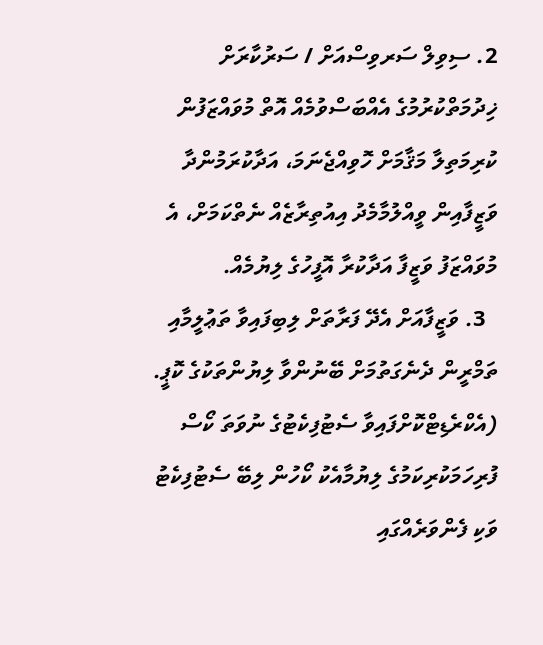2. ސިވިލް ސަރވިސްއަށް / ސަރުކާރަށް ޚިދުމަތްކުރުމުގެ އެއްބަސްވުމެއް އޮތް މުވައްޒަފުން ކުރިމަތިލާ މަޤާމަށް ހޮވިއްޖެނަމަ، އަދާކުރަމުންދާ ވަޒީފާއިން ވީއްލުމާމެދު އިއުތިރާޒެއް ނެތްކަމަށް، އެ މުވައްޒަފު ވަޒީފާ އަދާކުރާ އޮފީހުގެ ލިޔުމެއް.
  3. ވަޒީފާއަށް އެދޭ ފަރާތަށް ލިބިފައިވާ ތަޢުލީމާއި ތަމްރީން ދެނެގަތުމަށް ބޭނުންވާ ލިޔުންތަކުގެ ކޮޕީ. (އެކްރެޑިޓްކޮށްފައިވާ ސެޓުފިކެޓުގެ ނުވަތަ ކޯސް ފުރިހަމަކުރިކަމުގެ ލިޔުމާއެކު ކޯހުން ލިބޭ ސެޓުފިކެޓު ވަކި ފެންވަރެއްގައި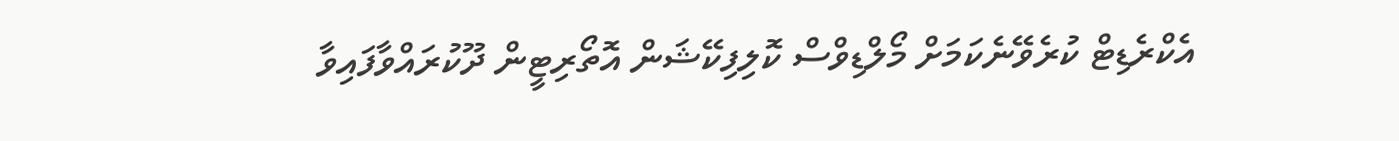އެކްރެޑިޓް ކުރެވޭނެކަމަށް މޯލްޑިވްސް ކޮލިފިކޭޝަން އޮތޯރިޓީން ދޫކުރައްވާފައިވާ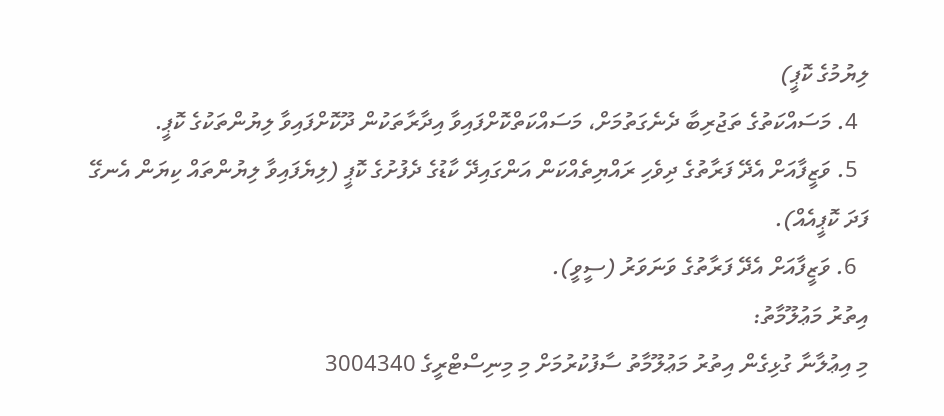ލިޔުމުގެ ކޮޕީ)
  4. މަސައްކަތުގެ ތަޖުރިބާ ދެނެގަތުމަށް، މަސައްކަތްކޮށްފައިވާ އިދާރާތަކުން ދޫކޮށްފައިވާ ލިޔުންތަކުގެ ކޮޕީ.
  5. ވަޒީފާއަށް އެދޭ ފަރާތުގެ ދިވެހި ރައްޔިތެއްކަން އަންގައިދޭ ކާޑުގެ ދެފުށުގެ ކޮޕީ (ލިޔެފައިވާ ލިޔުންތައް ކިޔަން އެނގޭ ފަދަ ކޮޕީއެއް).
  6. ވަޒީފާއަށް އެދޭ ފަރާތުގެ ވަނަވަރު (ސީވީ).
އިތުރު މަޢުލޫމާތު:
މި އިޢުލާނާ ގުޅިގެން އިތުރު މަޢުލޫމާތު ސާފުކުރުމަށް މި މިނިސްޓްރީގެ 3004340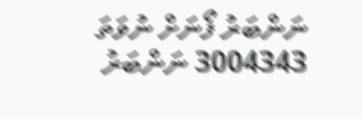ނަންބަރު ފޯނަށް ނުވަތަ 3004343 ނަންބަރު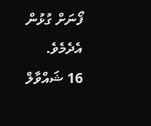ފޯނަށް ގުޅުން އެދެމެވެ.
16 ޝައްވާލް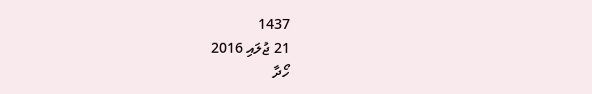1437
21 ޖުލައި 2016
ހޯދާ